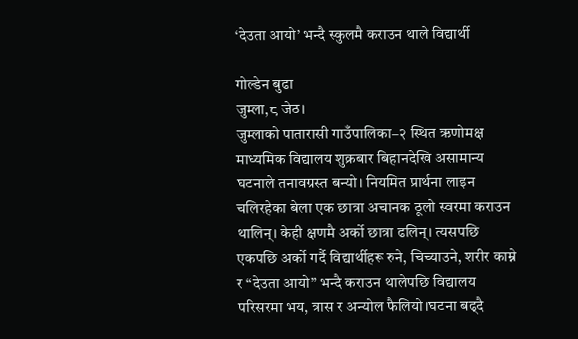‘देउता आयो’ भन्दै स्कुलमै कराउन थाले विद्यार्थी

गोल्डेन बुढा
जुम्ला,८ जेठ।
जुम्लाको पातारासी गाउँपालिका–२ स्थित ऋणोमक्ष माध्यमिक विद्यालय शुक्रबार बिहानदेखि असामान्य घटनाले तनावग्रस्त बन्यो। नियमित प्रार्थना लाइन चलिरहेका बेला एक छात्रा अचानक ठूलो स्वरमा कराउन थालिन्। केही क्षणमै अर्को छात्रा ढलिन्। त्यसपछि एकपछि अर्को गर्दै विद्यार्थीहरू रुने, चिच्याउने, शरीर काम्ने र “देउता आयो” भन्दै कराउन थालेपछि विद्यालय परिसरमा भय, त्रास र अन्योल फैलियो।घटना बढ्दै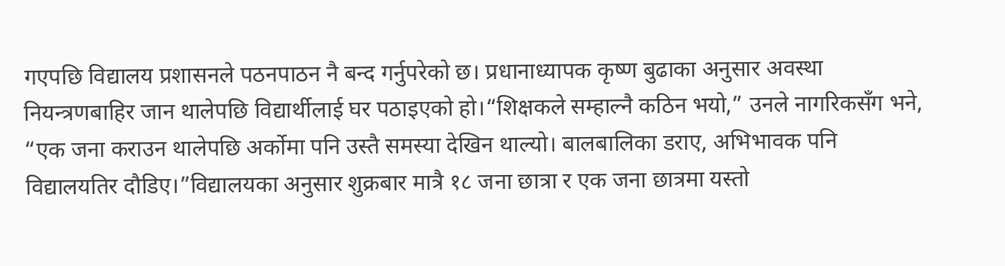गएपछि विद्यालय प्रशासनले पठनपाठन नै बन्द गर्नुपरेको छ। प्रधानाध्यापक कृष्ण बुढाका अनुसार अवस्था नियन्त्रणबाहिर जान थालेपछि विद्यार्थीलाई घर पठाइएको हो।“शिक्षकले सम्हाल्नै कठिन भयो,” उनले नागरिकसँग भने, “एक जना कराउन थालेपछि अर्कोमा पनि उस्तै समस्या देखिन थाल्यो। बालबालिका डराए, अभिभावक पनि विद्यालयतिर दौडिए।”विद्यालयका अनुसार शुक्रबार मात्रै १८ जना छात्रा र एक जना छात्रमा यस्तो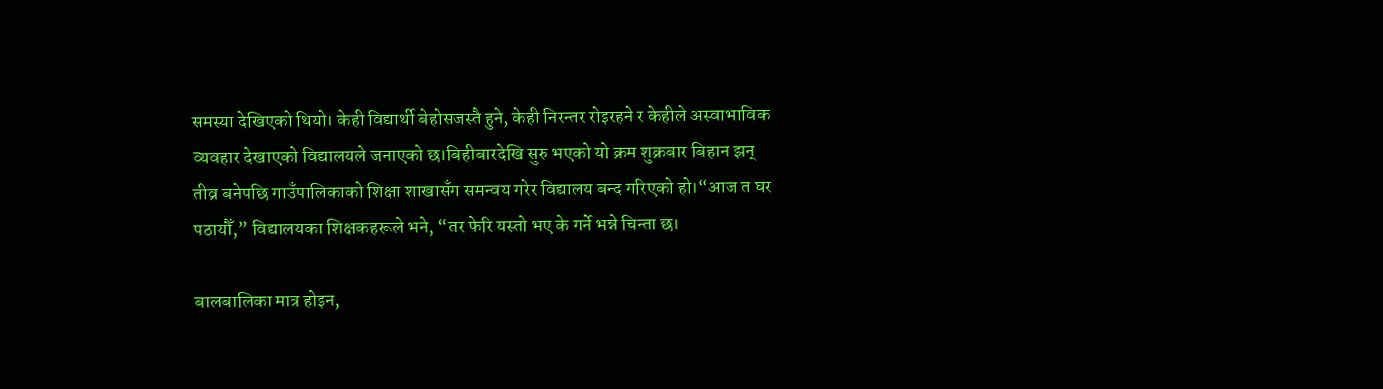समस्या देखिएको थियो। केही विद्यार्थी बेहोसजस्तै हुने, केही निरन्तर रोइरहने र केहीले अस्वाभाविक व्यवहार देखाएको विद्यालयले जनाएको छ।बिहीबारदेखि सुरु भएको यो क्रम शुक्रबार बिहान झन् तीव्र बनेपछि गाउँपालिकाको शिक्षा शाखासँग समन्वय गरेर विद्यालय बन्द गरिएको हो।“आज त घर पठायौँ,” विद्यालयका शिक्षकहरूले भने, “तर फेरि यस्तो भए के गर्ने भन्ने चिन्ता छ।

बालबालिका मात्र होइन,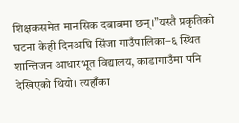शिक्षकसमेत मानसिक दबाबमा छन्।”यस्तै प्रकृतिको घटना केही दिनअघि सिंजा गाउँपालिका–६ स्थित शान्तिजन आधारभूत विद्यालय, काडागाउँमा पनि देखिएको थियो। त्यहाँका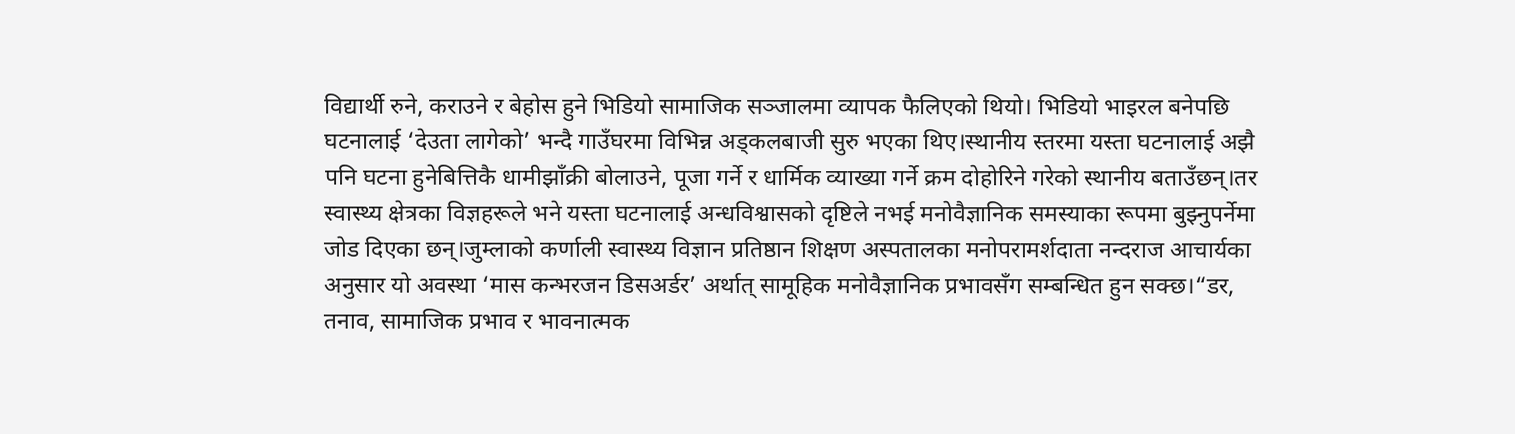विद्यार्थी रुने, कराउने र बेहोस हुने भिडियो सामाजिक सञ्जालमा व्यापक फैलिएको थियो। भिडियो भाइरल बनेपछि घटनालाई ‘देउता लागेको’ भन्दै गाउँघरमा विभिन्न अड्कलबाजी सुरु भएका थिए।स्थानीय स्तरमा यस्ता घटनालाई अझै पनि घटना हुनेबित्तिकै धामीझाँक्री बोलाउने, पूजा गर्ने र धार्मिक व्याख्या गर्ने क्रम दोहोरिने गरेको स्थानीय बताउँछन्।तर स्वास्थ्य क्षेत्रका विज्ञहरूले भने यस्ता घटनालाई अन्धविश्वासको दृष्टिले नभई मनोवैज्ञानिक समस्याका रूपमा बुझ्नुपर्नेमा जोड दिएका छन्।जुम्लाको कर्णाली स्वास्थ्य विज्ञान प्रतिष्ठान शिक्षण अस्पतालका मनोपरामर्शदाता नन्दराज आचार्यका अनुसार यो अवस्था ‘मास कन्भरजन डिसअर्डर’ अर्थात् सामूहिक मनोवैज्ञानिक प्रभावसँग सम्बन्धित हुन सक्छ।“डर, तनाव, सामाजिक प्रभाव र भावनात्मक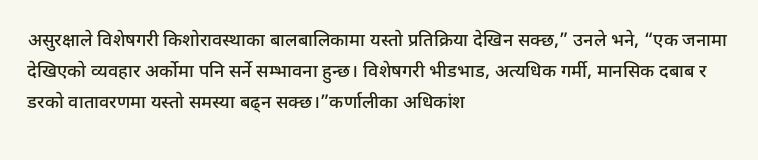असुरक्षाले विशेषगरी किशोरावस्थाका बालबालिकामा यस्तो प्रतिक्रिया देखिन सक्छ,” उनले भने, “एक जनामा देखिएको व्यवहार अर्कोमा पनि सर्ने सम्भावना हुन्छ। विशेषगरी भीडभाड, अत्यधिक गर्मी, मानसिक दबाब र डरको वातावरणमा यस्तो समस्या बढ्न सक्छ।”कर्णालीका अधिकांश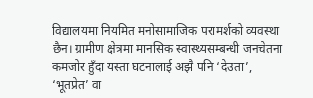विद्यालयमा नियमित मनोसामाजिक परामर्शको व्यवस्था छैन। ग्रामीण क्षेत्रमा मानसिक स्वास्थ्यसम्बन्धी जनचेतना कमजोर हुँदा यस्ता घटनालाई अझै पनि ‘देउता’, ‘भूतप्रेत’ वा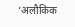‘अलौकिक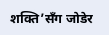शक्ति’सँग जोडेर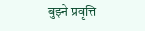बुझ्ने प्रवृत्ति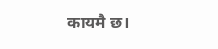कायमै छ।